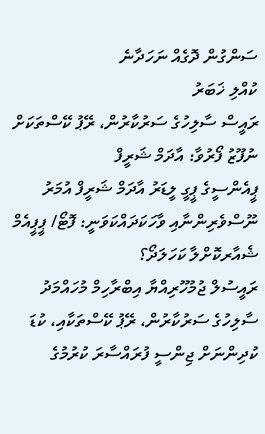ސަންގުން ދޮގެއް ނަހަދާނެ
ކުއްލި ޚަބަރު
ރައީސް ސާލިހުގެ ސަރުކާރުން، ރޭޕު ކޭސްތަކަށް ނުފޫޒު ފޯރުވާ: އާދަމް ޝަރީފް
ޕީއެންސީގެ ޕީގީ ލީޑަރު އާދަމް ޝަރީފް އުމަރު ނޫސްވެރިންނާއި ވާހަކަދައްކަވަނީ: ފޮޓޯ/ ޕީޕީއެމް
ޝެއާރކޮށްލާ ކަހަލަދޯ؟
ރައީސުލް ޖުމުހޫރިއްޔާ އިބްރާހިމް މުހައްމަދު ސާލިހުގެ ސަރުކާރުން، ރޭޕު ކޭސްތަކާއި، ކުޑަ ކުދިންނަށް ޖިންސީ ފުރައްސާރަ ކުރުމުގެ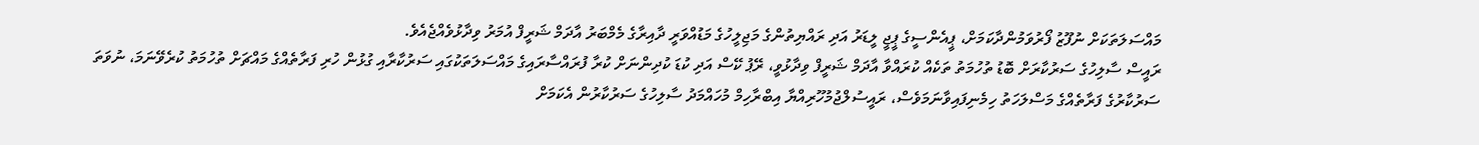މައްސަލަތަކަށް ނުފޫޒު ފޯރުވަމުންދާކަމަށް، ޕީއެންސީގެ ޕީޖީ ލީޑަރު އަދި ރައްޔިތުންގެ މަޖިލީހުގެ މަޑުއްވަރީ ދާއިރާގެ މެމްބަރު އާދަމް ޝަރީފް އުމަރު ވިދާޅުވެއްޖެއެވެ.
ރައީސް ސާލިހުގެ ސަރުކާރަށް ބޮޑު ތުހުމަތު ތަކެއް ކުރައްވާ އާދަމް ޝަރީފް ވިދާޅުވީ، ރޭޕު ކޭސް އަދި ކުޑަ ކުދިންނަށް ކުރާ ފުރައްސާރައިގެ މައްސަލަތަކުގައި ސަރުކާރާއި ގުޅުން ހުރި ފަރާތެއްގެ މައްޗަށް ތުހުމަތު ކުރެވޭނަމަ، ނުވަތަ ސަރުކާރުގެ ފަރާތެއްގެ މަސްލަހަތު ހިމެނިފައިވާނަމަވެސް، ރައީސުލްޖުމުހޫރިއްޔާ އިބްރާހިމް މުހައްމަދު ސާލިހުގެ ސަރުކާރުން އެކަމަށް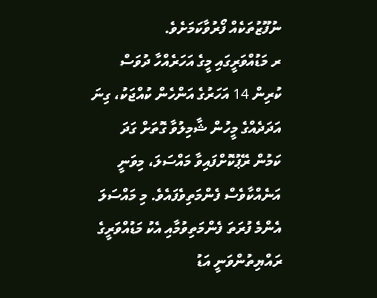ނުފޫޒުތަކެއް ފޯރުވާކަމަށެވެ.
ރ މަޑުއްވަރީގައި މީގެ އަހަރެއްހާ ދުވަސް ކުރިން 14 އަހަރުގެ އަންހެން ކުއްޖަކު، ގިނަ އަދަދެއްގެ މީހުން ޝާމިލުވާ ގޮތަށް ގަދަ ކަމުން ރޭޕުކޮށްފައިވާ މައްސަލަ، މިވަނީ އަނެއްކާވެސް ފެންމަތިވެފައެވެ. މި މައްސަލަ އެންމެ ފުރަތަ ފެންމަތިވުމާއި އެކު މަޑުއްވަރީގެ ރައްޔިތުންވަނީ އަޑު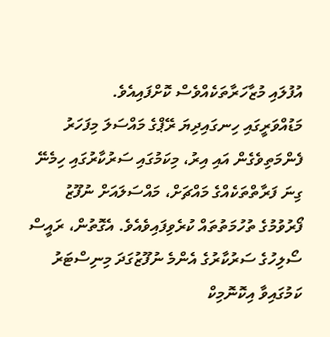އުފުލައި މުޒާހަރާތަކެއްވެސް ކޮށްފައިއެވެ.
މަޑުއްވަރީގައި ހިނގައިދިޔަ ރޭޕްގެ މައްސަލަ މިފަހަރު ފެންމަތިވެގެން އައި އިރު، މިކަމުގައި ސަރުކާރުގައި ހިމެނޭ ގިނަ ފަރާތްތަކެއްގެ މައްޗަށް، މައްސަލައަށް ނުފޫޒު ފޯރުވުމުގެ ތުހުމަތުތައް ކުރެވިފައިވެއެވެ. އެގޮތުން، ރައީސް ސޯލިހުގެ ސަރުކާރުގެ އެންމެ ނުފޫޒުގަދަ މިނިސްޓަރު ކަމުގައިވާ އިކޮނޮމިކް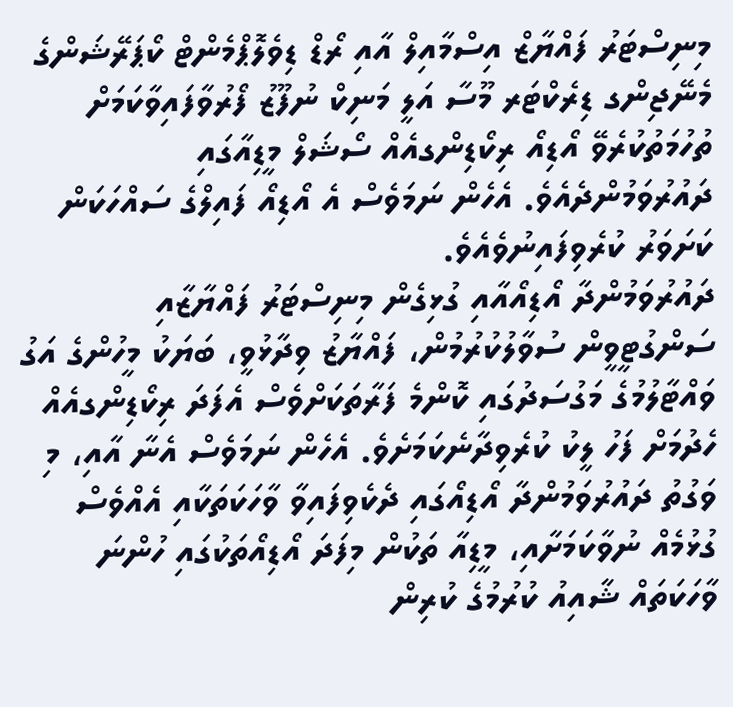މިނިސްޓަރު ފައްޔާޒް އިސްމާއިލް އާއި ރޯޑް ޑިވެލޮޕްމެންޓް ކޯޕަރޭޝަންގެ މެނޭޖިންގ ޑިރެކްޓަރ މޫސާ އަލީ މަނިކް ނުފޫޒު ފޯރުވާފައިވާކަމަށް ތުހުމަތުކުރެވޭ އޯޑިއޯ ރިކޯޑިންގއެއް ސޯޝަލް މީޑިއާގައި ދައުރުވަމުންދެއެވެ. އެހެން ނަމަވެސް އެ އޯޑިއޯ ފައިލްގެ ސައްހަކަން ކަށަވަރު ކުރެވިފައިނުވެއެވެ.
ދައުރުވަމުންދާ އޯޑިއޯއާއި ގުޅިގެން މިނިސްޓަރު ފައްޔާޒާއި ސަންގުޓީވީން ސުވާލުކުރުމުން، ފައްޔާޒު ވިދާޅުވީ، ބަޔަކު މީހުންގެ އަގު ވައްޓާލުމުގެ މަގުސަދުގައި ކޮންމެ ފަރާތަކަށްވެސް އެފަދަ ރިކޯޑިންގއެއް ހެދުމަށް ފަހު ލީކު ކުރެވިދާނެކަމަށެވެ. އެހެން ނަމަވެސް އެނާ އާއި، މި ވަގުތު ދައުރުވަމުންދާ އޯޑިއޯގައި ދެކެވިފައިވާ ވާހަކަތަކާއި އެއްވެސް ގުޅުމެއް ނުވާކަމަށާއި، މީޑިއާ ތަކުން މިފަދަ އޯޑިއޯތަކުގައި ހުންނަ ވާހަކަތައް ޝާއިއު ކުރުމުގެ ކުރިން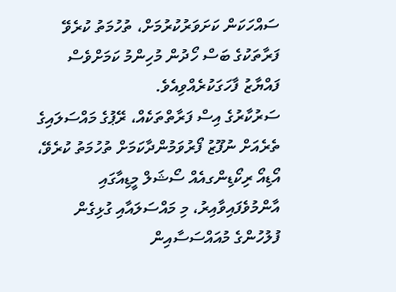ސައްހަކަން ކަށަވަރުކުރުމަށް، ތުހުމަތު ކުރެވޭ ފަރާތަކުގެ ބަސް ހޯދުން މުހިންމު ކަމަށްވެސް ފައްޔާޒު ފާހަގަކުރެއްވިއެވެ.
ސަރުކާރުގެ އިސް ފަރާތްތަކެއް، ރޭޕުގެ މައްސަލައިގެ ތެރެއަށް ނުފޫޒު ފޯރުވަމުންދާކަމަށް ތުހުމަތު ކުރެވޭ، އޯޑިއޯ ރިކޯޑިންގއެއް ސޯޝަލް މީޑިއާގައި އާންމުވެފައިވާއިރު، މި މައްސަލައާއި ގުޅިގެން ފުލުހުންގެ މުއައްސަސާއިން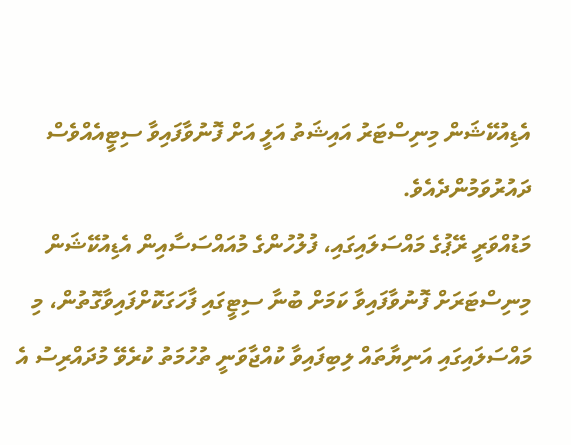އެޑިއުކޭޝަން މިނިސްޓަރު އައިޝަތު އަލީ އަށް ފޮނުވާފައިވާ ސިޓީއެއްވެސް ދައުރުވަމުންދެއެވެ.
މަޑުއްވަރީ ރޭޕުގެ މައްސަލައިގައި، ފުލުހުންގެ މުއައްސަސާއިން އެޑިއުކޭޝަން މިނިސްޓަރަށް ފޮނުވާފައިވާ ކަމަށް ބުނާ ސިޓީގައި ފާހަގަކޮށްފައިވާގޮތުން، މި މައްސަލައިގައި އަނިޔާތައް ލިބިފައިވާ ކުއްޖާވަނީ ތުހުމަތު ކުރެވޭ މުދައްރިސު އެ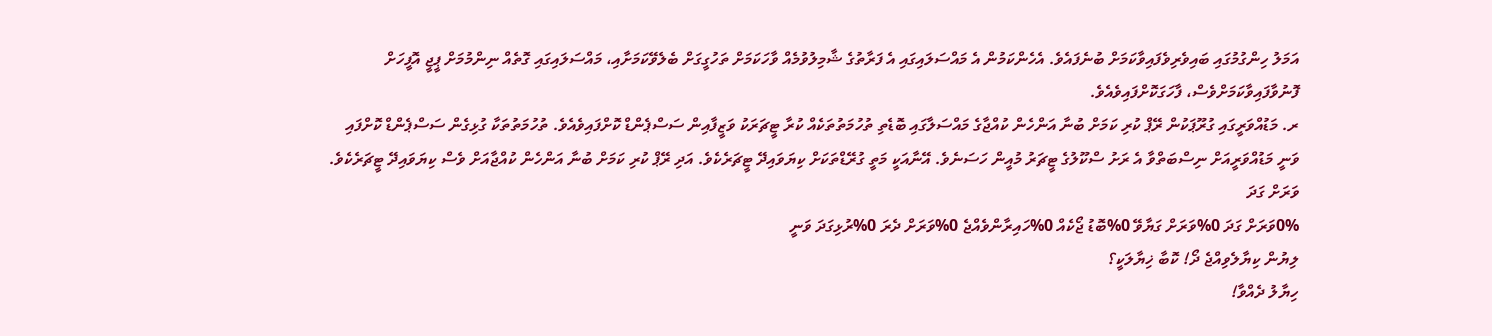އަމަލު ހިންގުމުގައި ބައިވެރިވެފައިވާކަމަށް ބުނެފައެވެ. އެހެންކަމުން އެ މައްސަލައިގައި އެ ފަރާތުގެ ޝާމިލުވުމެއް ވާހަކަމަށް ތަހުގީގަށް ބެލެވޭކަމަށާއި، މައްސަލައިގައި ގޮތެއް ނިންމުމަށް ޕީޖީ އޮފީހަށް ފޮނުވާފައިވާކަމަށްވެސް، ފާހަގަކޮށްފައިވެއެވެ.
ރ. މަޑުއްވަރީގައި ގުރޫޕަކުން ރޭޕް ކުރި ކަމަށް ބުނާ އަންހެން ކުއްޖާގެ މައްސަލާގައި ބޮޑެތި ތުހުމަތުތަކެއް ކުރާ ޓީޗަރަކު ވަޒީފާއިން ސަސްޕެންޑް ކޮށްފައިވެއެވެ. ތުހުމަތުތަކާ ގުޅިގެން ސަސްޕެންޑް ކޮށްފައި ވަނީ މަޑުއްވަރީއަށް ނިސްބަތްވާ އެ ރަށު ސްކޫލުގެ ޓީޗަރު މުއީން ހަސަނެވެ. އޭނާއަކީ މަތީ ގުރޭޑްތަކަށް ކިޔަވައިދޭ ޓީޗަރެކެވެ. އަދި ރޭޕް ކުރި ކަމަށް ބުނާ އަންހެން ކުއްޖާއަށް ވެސް ކިޔަވައިދޭ ޓީޗަރެކެވެ.
ވަރަށް ގަދަ
0%ވަރަށް ގަދަ 0%ވަރަށް ގަޔާވޭ 0%ބޮޑު ޖޯކެއް 0%ހައިރާންވެއްޖެ 0%ވަރަށް ދެރަ 0%ރުޅިގަދަ ވަނީ
ލިޔުން ކިޔާލެވިއްޖެ ދޯ! ކޮބާ ޚިޔާލަކީ؟
ހިޔާލު ދެއްވާ!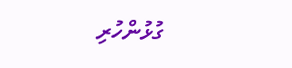ގުޅުންހުރި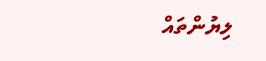ލިޔުންތައް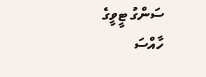ސަންގު ޓީވީގެ ހާއްސަ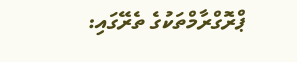ޕްރޮގްރާމްތަކުގެ ތެރޭގައި: